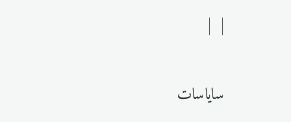|  |

ساياسات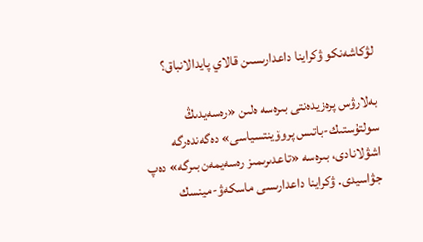لۋكاشەنكو ۋكراينا داعدارىسىن قالاي پايدالانباق؟

بەلارۋس پرەزيدەنتى بىرەسە ەلىن «رەسەيدىڭ سولتۇستىك-باتىس پروۆينتسياسى» دەگەندەرگە اشۋلانادى، بىرەسە «تاعدىرىمىز رەسەيمەن بىرگە» دەپ جۋاسيدى. ۋكراينا داعدارىسى ماسكەۋ-مينسك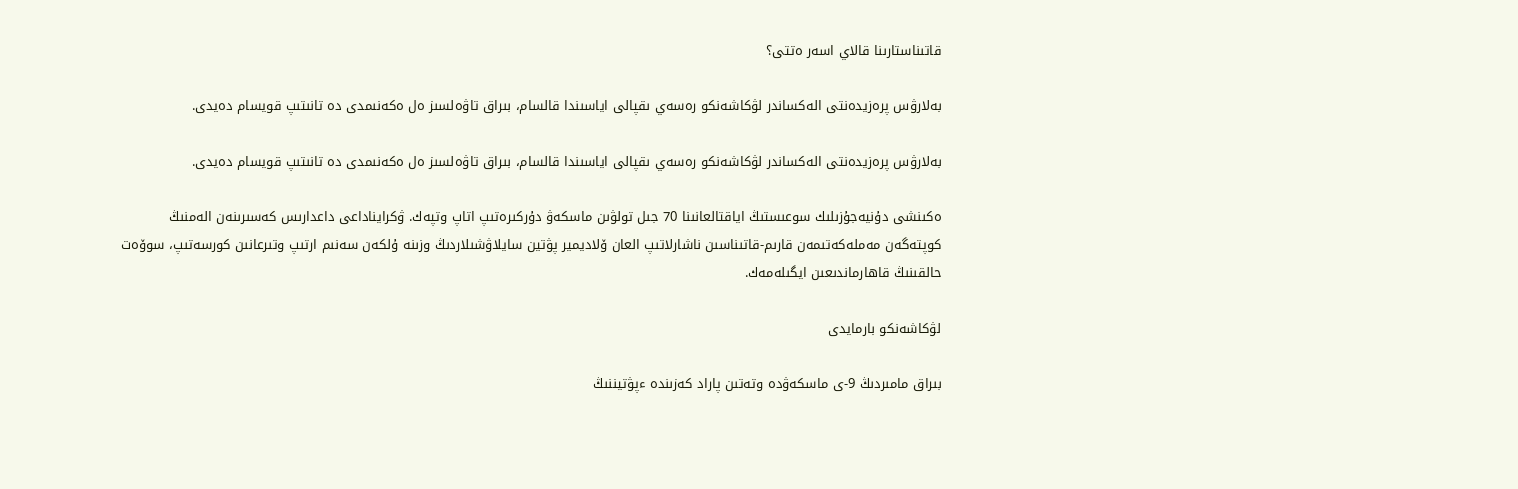قاتىناستارىنا قالاي اسەر ەتتى؟

بەلارۋس پرەزيدەنتى الەكساندر لۋكاشەنكو رەسەي ىقپالى اياسىندا قالسام، بىراق تاۋەلسىز ەل ەكەنىمدى دە تانىتىپ قويسام دەيدى.

بەلارۋس پرەزيدەنتى الەكساندر لۋكاشەنكو رەسەي ىقپالى اياسىندا قالسام، بىراق تاۋەلسىز ەل ەكەنىمدى دە تانىتىپ قويسام دەيدى.

ەكىنشى دۇنيەجۇزىلىك سوعىستىڭ اياقتالعانىنا 70 جىل تولۋىن ماسكەۋ دۇركىرەتىپ اتاپ وتپەك. ۋكرايناداعى داعدارىس كەسىرىنەن الەمنىڭ كوپتەگەن مەملەكەتىمەن قارىم-قاتىناسىن ناشارلاتىپ العان ۆلاديمير پۋتين سايلاۋشىلاردىڭ وزىنە ۇلكەن سەنىم ارتىپ وتىرعانىن كورسەتىپ، سوۆەت حالقىنىڭ قاھارماندىعىن ايگىلەمەك.

لۋكاشەنكو بارمايدى

بىراق مامىردىڭ 9-ى ماسكەۋدە وتەتىن پاراد كەزىندە ءپۋتيننىڭ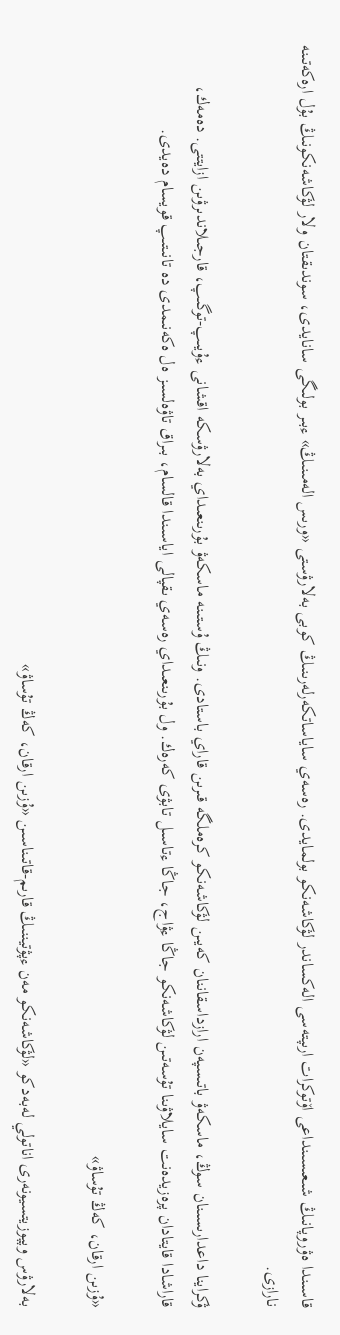قاسىندا ەۋروپانىڭ شىعىسىنداعى اۆتوكرات ارىپتەسى الەكساندر لۋكاشەنكو بولمايدى. رەسەي ساياساتكەرلەرىنىڭ كوبى بەلارۋستى «ورىس الەمىنىڭ» ءبىر بولىگى سانايدى، سوندىقتان ولار لۋكاشەنكونىڭ بۇل ارەكەتىنە نارازى.

ۋكراينا داعدارىسىنان سوڭ، ماسكەۋ باتىسپەن ارازداسقاننان كەيىن لۋكاشەنكو كرەملگە قىرىن قاراي باستادى. ونىڭ ۇستىنە ماسكەۋ بۇرىنعىداي بەلارۋسكە اقشانى ءۇيىپ-توگىپ، قارجىلاندىرۋىن ازايتتى. دەمەك، قاراشادا قايتادان پرەزيدەنت سايلاۋىنا تۇسەتىن لۋكاشەنكو جاڭا ءۋاج، جاڭا ءتاسىل تابۋى كەرەك. ول بۇرىنعىداي رەسەي ىقپالى اياسىندا قالسام، بىراق تاۋەلسىز ەل ەكەنىمدى دە تانىتىپ قويسام دەيدى.

«ۇزىن ارقان، كەڭ تۇساۋ»

بەلارۋس وپپوزيتسيونەرى اناتولي لەبەدكو «لۋكاشەنكو مەن ءپۋتيننىڭ قارىم-قاتىناسىن «ۇزىن ارقان، كەڭ تۇساۋ»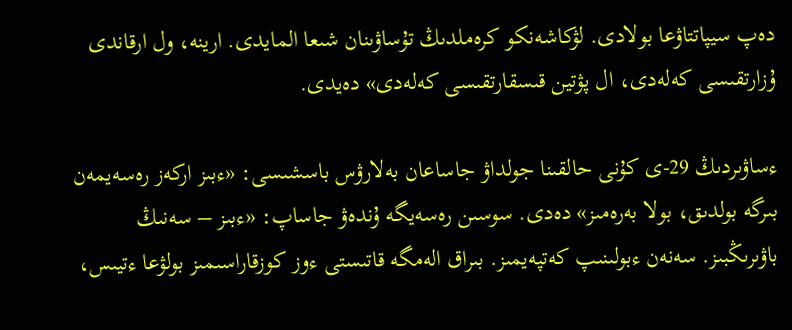دەپ سيپاتتاۋعا بولادى. لۋكاشەنكو كرەملدىڭ تۇساۋىنان شىعا المايدى. ارينە، ول ارقاندى ۇزارتقىسى كەلەدى، ال پۋتين قىسقارتقىسى كەلەدى» دەيدى.

ءساۋىردىڭ 29-ى كۇنى حالقىنا جولداۋ جاساعان بەلارۋس باسشىسى: «ءبىز اركەز رەسەيمەن بىرگە بولدىق، بولا بەرەمىز» دەدى. سوسىن رەسەيگە ۇندەۋ جاساپ: «ءبىز – سەنىڭ باۋىرىڭبىز. سەنەن ءبولىنىپ كەتپەيمىز. بىراق الەمگە قاتىستى ءوز كوزقاراسىمىز بولۋعا ءتيىس،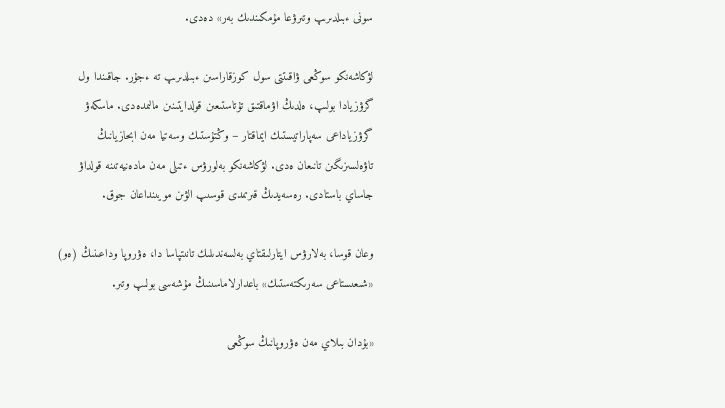سونى ءبىلدىرىپ وتىرۋعا مۇمكىندىك بەر» دەدى.

لۋكاشەنكو سوڭعى ۋاقىتتى سول كوزقاراسىن ءبىلدىرىپ تە ءجۇر. جاقىندا ول گرۋزيادا بولىپ، ەلدىڭ اۋماقتىق تۇتاستىعىن قولدايتىنىن مالىمدەدى. ماسكەۋ گرۋزياداعى سەپاراتيستىك ايماقتار – وڭتۇستىك وسەتيا مەن ابحازيانىڭ تاۋەلسىزىگىن تانىعان ەدى. لۋكاشەنكو بەلورۋس ءتىلى مەن مادەنيەتىنە قولداۋ جاساي باستادى. رەسەيدىڭ قىرىمدى قوسىپ الۋىن مويىنداعان جوق.

وعان قوسا، بەلارۋس ايتارلىقتاي بەلسەندىلىك تانىتپاسا دا، ەۋروپا وداعىنىڭ (ەو) «شىعىستاعى سەرىكتەستىك» باعدارلاماسىنىڭ مۇشەسى بولىپ وتىر.

«بۇدان بىلاي مەن ەۋروپانىڭ سوڭعى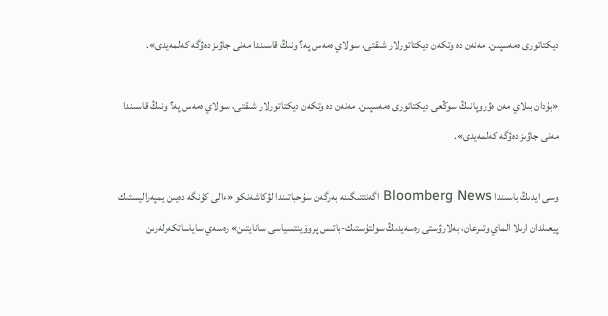ديكتاتورى ەمەسپىن. مەنەن دە وتكەن ديكتاتورلار شىقتى، سولاي ەمەس پە؟ ونىڭ قاسىندا مەنى جاۋىز دەۋگە كەلمەيدى».

«بۇدان بىلاي مەن ەۋروپانىڭ سوڭعى ديكتاتورى ەمەسپىن. مەنەن دە وتكەن ديكتاتورلار شىقتى، سولاي ەمەس پە؟ ونىڭ قاسىندا مەنى جاۋىز دەۋگە كەلمەيدى».

وسى ايدىڭ باسىندا Bloomberg News اگەنتتىگىنە بەرگەن سۇحباتىندا لۋكاشەنكو «ءالى كۇنگە دەيىن يمپەراليستىك پيعىلدان ارىلا الماي وتىرعان، بەلارۋستى رەسەيدىڭ سولتۇستىك-باتىس پروۆينتسياسى سانايتىن» رەسەي ساياساتكەرلەرىن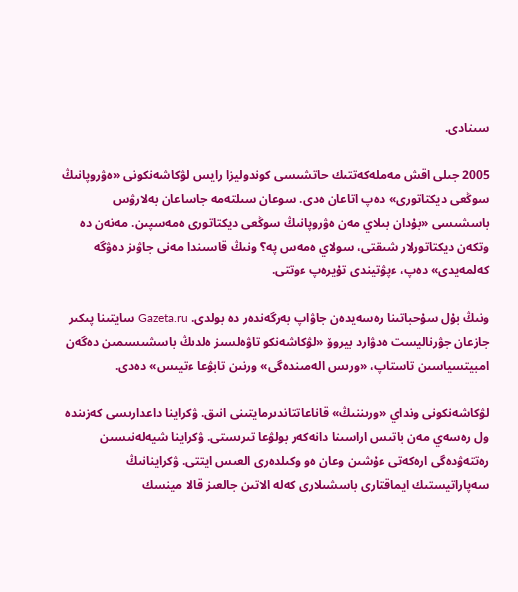سىنادى.

2005 جىلى اقش مەملەكەتتىك حاتشىسى كوندوليزا رايس لۋكاشەنكونى «ەۋروپانىڭ سوڭعى ديكتاتورى» دەپ اتاعان ەدى. سوعان سىلتەمە جاساعان بەلارۋس باسشىسى «بۇدان بىلاي مەن ەۋروپانىڭ سوڭعى ديكتاتورى ەمەسپىن. مەنەن دە وتكەن ديكتاتورلار شىقتى، سولاي ەمەس پە؟ ونىڭ قاسىندا مەنى جاۋىز دەۋگە كەلمەيدى» دەپ، ءپۋتيندى تۇيرەپ ءوتتى.

ونىڭ بۇل سۇحباتىنا رەسەيدەن جاۋاپ بەرگەندەر دە بولدى. Gazeta.ru سايتىنا پىكىر جازعان جۋرناليست ەدۋارد بيروۆ «لۋكاشەنكو تاۋەلسىز ەلدىڭ باسشىسىمىن دەگەن امبيتسياسىن تاستاپ، «ورىس الەمىندەگى» ورنىن تابۋعا ءتيىس» دەدى.

لۋكاشەنكونى ونداي «ورىننىڭ» قاناعاتتاندىرمايتىنى انىق. ۋكراينا داعدارىسى كەزىندە ول رەسەي مەن باتىس اراسىنا دانەكەر بولۋعا تىرىستى. ۋكراينا شيەلەنىسىن رەتتەۋدەگى ارەكەتى ءۇشىن وعان ەو وكىلدەرى العىس ايتتى. ۋكراينانىڭ سەپاراتيستىك ايماقتارى باسشىلارى كەلە الاتىن جالعىز قالا مينسك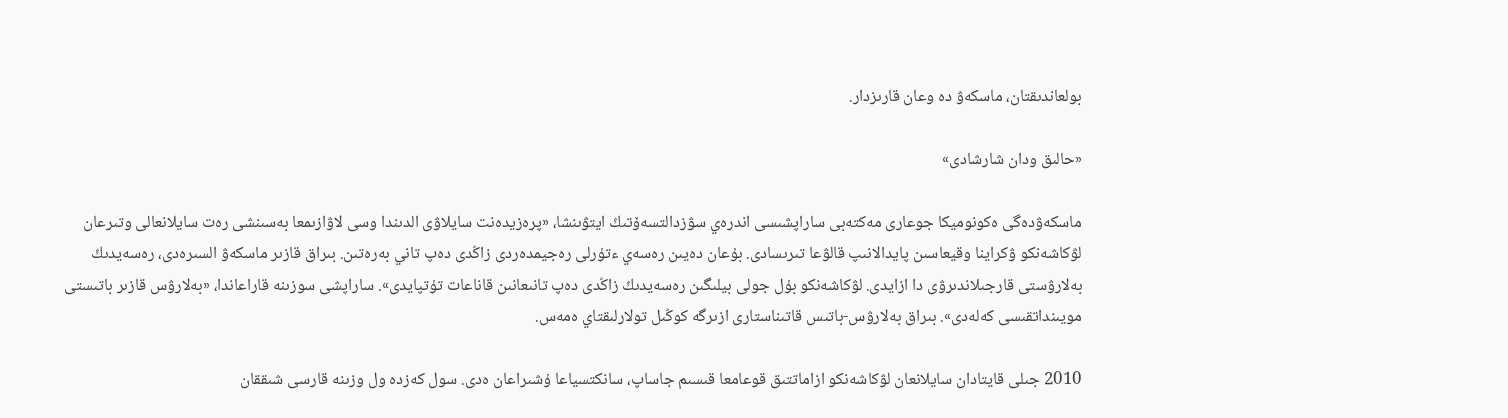بولعاندىقتان، ماسكەۋ دە وعان قارىزدار.

«حالىق ودان شارشادى»

ماسكەۋدەگى ەكونوميكا جوعارى مەكتەبى ساراپشىسى اندرەي سۋزدالتسەۆتىڭ ايتۋىنشا، «پرەزيدەنت سايلاۋى الدىندا وسى لاۋازىمعا بەسىنشى رەت سايلانعالى وتىرعان لۋكاشەنكو ۋكراينا وقيعاسىن پايدالانىپ قالۋعا تىرىسادى. بۇعان دەيىن رەسەي ءتۇرلى رەجيمدەردى زاڭدى دەپ تاني بەرەتىن. بىراق قازىر ماسكەۋ السىرەدى، رەسەيدىڭ بەلارۋستى قارجىلاندىرۋى دا ازايدى. لۋكاشەنكو بۇل جولى بيلىگىن رەسەيدىڭ زاڭدى دەپ تانىعانىن قاناعات تۇتپايدى». ساراپشى سوزىنە قاراعاندا، «بەلارۋس قازىر باتىستى مويىنداتقىسى كەلەدى». بىراق بەلارۋس-باتىس قاتىناستارى ازىرگە كوڭىل تولارلىقتاي ەمەس.

2010 جىلى قايتادان سايلانعان لۋكاشەنكو ازاماتتىق قوعامعا قىسىم جاساپ، سانكتسياعا ۇشىراعان ەدى. سول كەزدە ول وزىنە قارسى شىققان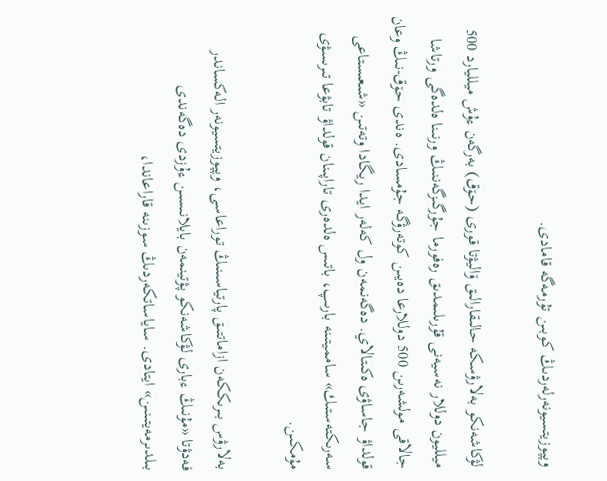وپپوزيتسيونەرلەردىڭ كوبىن تۇرمەگە قامادى.

لۋكاشەنكو بەلارۋسكە حالىقارالىق ۆاليۋتا قورى (حۆق) بەرگەن ءۇش ميلليارد 500 ميلليون دوللار نەسيەنى قۇرىلىمدىق رەفورما جۇرگىزگەننىڭ ورنىنا ەلدەگى ورتاشا جالاقى مولشەرىن 500 دوللارعا دەيىن كوتەرۋگە جۇمسادى. ەندى حۆق-نىڭ وعان قولداۋ جاساۋى ەكىتالاي. دەگەنمەن ول كەلەر ايدا ريگادا وتەتىن «شىعىستاعى سەرىكتەستىك» سامميتىنە بارىپ، باتىس ەلدەرى تاراپىنان قولداۋ تابۋعا تىرىسۋى مۇمكىن.

بەلارۋس بىرىككەن ازاماتتىق پارتياسىنىڭ توراعاسى، وپپوزيتسيونەر الەكساندر فەدۋتا «مۇنىڭ ءبارى لۋكاشەنكو پۋتينمەن بايلانىسىن ءۇزدى دەگەندى بىلدىرمەيتىنىن» ايتادى. ساياساتكەردىڭ سوزىنە قاراعاندا،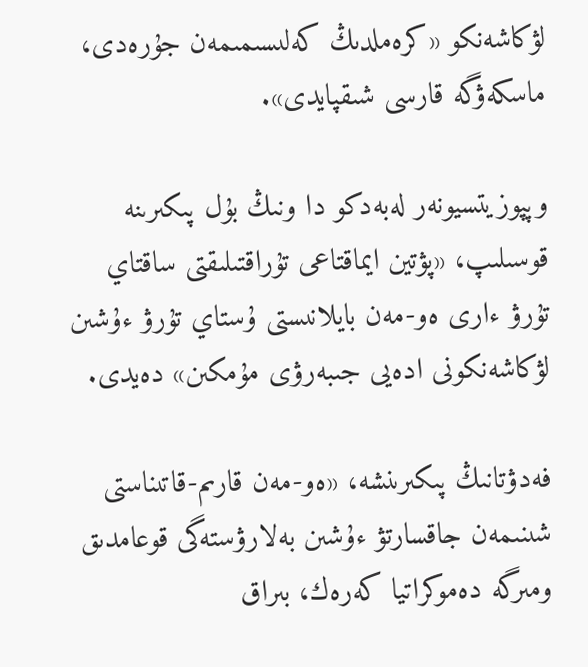لۋكاشەنكو «كرەملدىڭ كەلىسىمىمەن جۇرەدى، ماسكەۋگە قارسى شىقپايدى».

وپپوزيتسيونەر لەبەدكو دا ونىڭ بۇل پىكىرىنە قوسىلىپ، «پۋتين ايماقتاعى تۇراقتىلىقتى ساقتاي تۇرۋ ءارى ەو-مەن بايلانىستى ۇستاي تۇرۋ ءۇشىن لۋكاشەنكونى ادەيى جىبەرۋى مۇمكىن» دەيدى.

فەدۋتانىڭ پىكىرىنشە، «ەو-مەن قارىم-قاتىناستى شىنىمەن جاقسارتۋ ءۇشىن بەلارۋستەگى قوعامدىق ومىرگە دەموكراتيا كەرەك، بىراق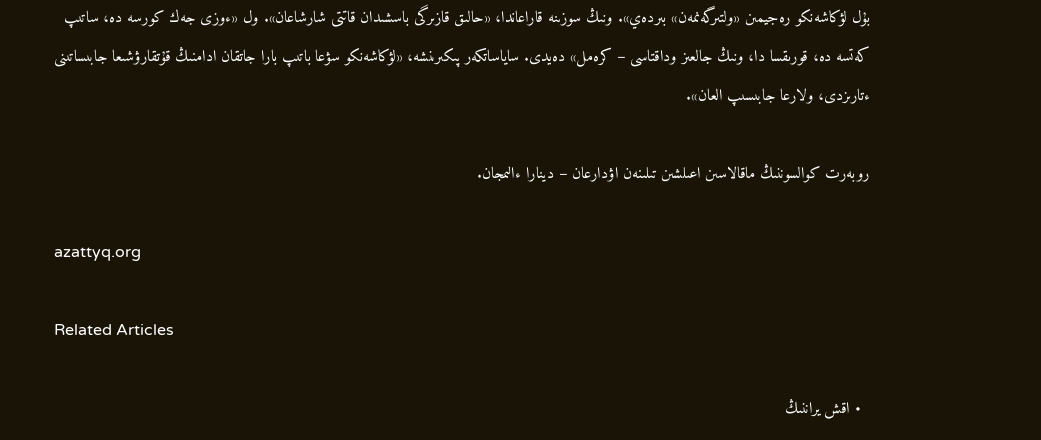بۇل لۋكاشەنكو رەجيمىن «ولتىرگەنمەن» بىردەي». ونىڭ سوزىنە قاراعاندا، «حالىق قازىرگى باسشىدان قاتتى شارشاعان». ول «ءوزى جەك كورسە دە، ساتىپ كەتسە دە، قورىقسا دا، ونىڭ جالعىز وداقتاسى – كرەمل» دەيدى. ساياساتكەر پىكىرىنشە، «لۋكاشەنكو سۋعا باتىپ بارا جاتقان ادامنىڭ قۇتقارۋشىعا جابىساتىنى ءتارىزدى، ولارعا جابىسىپ العان».

روبەرت كوالسوننىڭ ماقالاسىن اعىلشىن تىلىنەن اۋدارعان – دينارا ءالىمجان.

azattyq.org

Related Articles

  • اقش يراننىڭ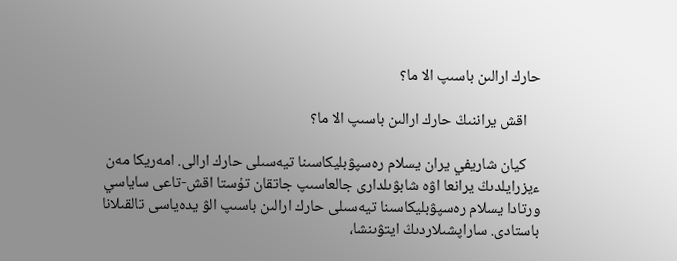حارك ارالىن باسىپ الا ما؟

    اقش يراننىڭ حارك ارالىن باسىپ الا ما؟

    كيان شاريفي يران يسلام رەسپۋبليكاسىنا تيەسىلى حارك ارالى. امەريكا مەن ءيزرايلدىڭ يرانعا اۋە شابۋىلدارى جالعاسىپ جاتقان تۇستا اقش-تاعى ساياسي ورتادا يسلام رەسپۋبليكاسىنا تيەسىلى حارك ارالىن باسىپ الۋ يدەياسى تالقىلانا باستادى. ساراپشىلاردىڭ ايتۋىنشا،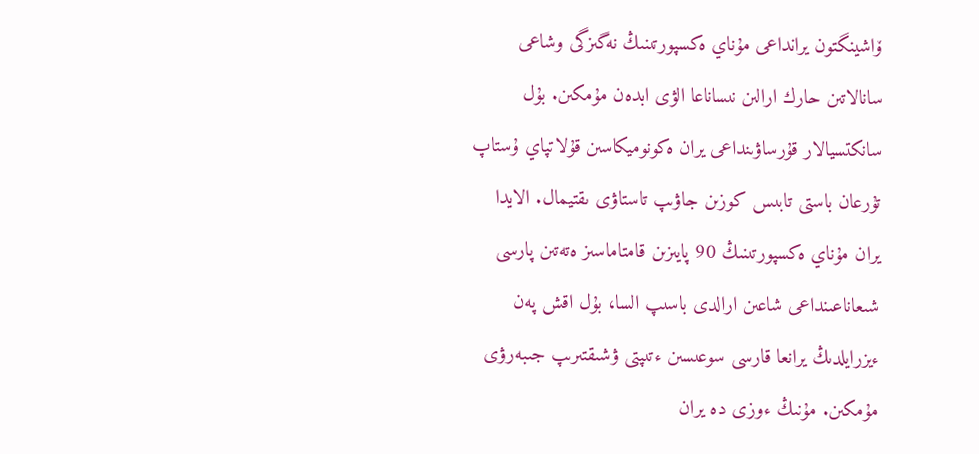ۆاشينگتون يرانداعى مۇناي ەكسپورتىنىڭ نەگىزگى وشاعى سانالاتىن حارك ارالىن نىساناعا الۋى ابدەن مۇمكىن. بۇل سانكتسيالار قۇرساۋىنداعى يران ەكونوميكاسىن قۇلاتپاي ۇستاپ تۇرعان باستى تابىس كوزىن جاۋىپ تاستاۋى ىقتيمال. الايدا يران مۇناي ەكسپورتىنىڭ 90 پايىزىن قامتاماسىز ەتەتىن پارسى شىعاناعىنداعى شاعىن ارالدى باسىپ السا، بۇل اقش پەن ءيزرايلدىڭ يرانعا قارسى سوعىسىن ءتىپتى ۋشىقتىرىپ جىبەرۋى مۇمكىن. مۇنىڭ ءوزى دە يران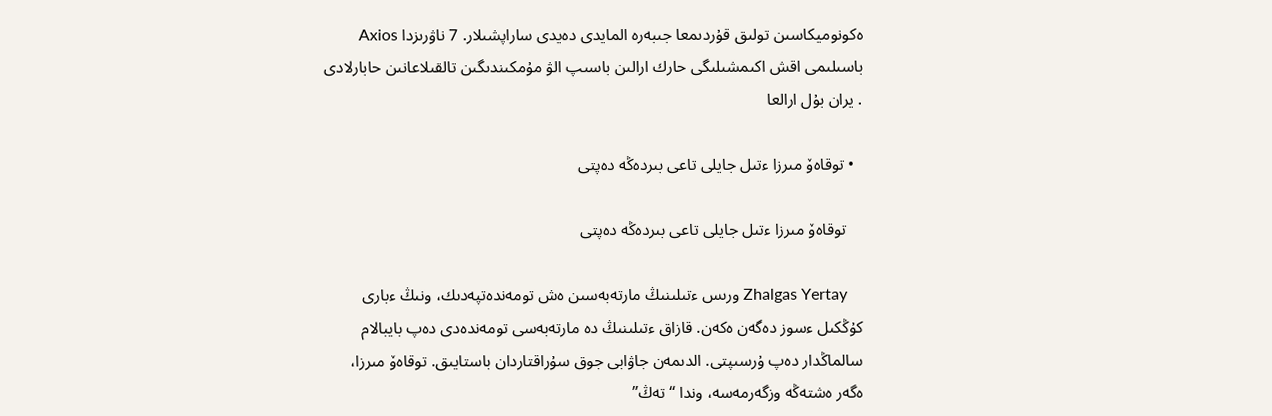ەكونوميكاسىن تولىق قۇردىمعا جىبەرە المايدى دەيدى ساراپشىلار. 7 ناۋرىزدا Axios باسىلىمى اقش اكىمشىلىگى حارك ارالىن باسىپ الۋ مۇمكىندىگىن تالقىلاعانىن حابارلادى . يران بۇل ارالعا

  • توقاەۆ مىرزا ءتىل جايلى تاعى بىردەڭە دەپتى

    توقاەۆ مىرزا ءتىل جايلى تاعى بىردەڭە دەپتى

    Zhalgas Yertay ورىس ءتىلىنىڭ مارتەبەسىن ەش تومەندەتپەدىك، ونىڭ ءبارى كۇڭكىل ءسوز دەگەن ەكەن. قازاق ءتىلىنىڭ دە مارتەبەسى تومەندەدى دەپ بايبالام سالماڭدار دەپ ۇرسىپتى. الدىمەن جاۋابى جوق سۇراقتاردان باستايىق. توقاەۆ مىرزا، ەگەر ەشتەڭە وزگەرمەسە، وندا “تەڭ”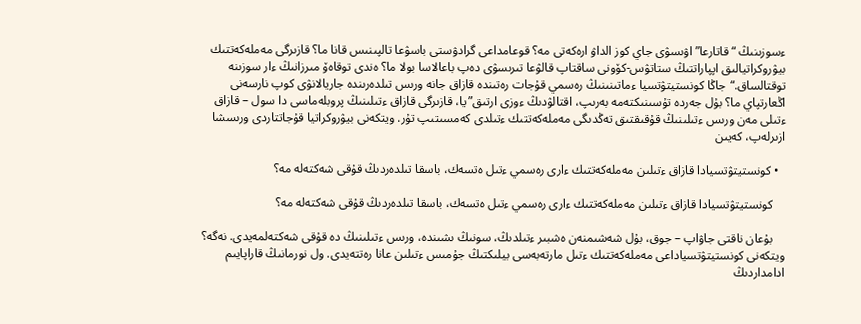ءسوزىنىڭ “قاتارعا” اۋىسۋى جاي كوز الداۋ ارەكەتى مە؟ قوعامداعى گرادۋستى باسۋعا تالپىنىس قانا ما؟ قازىرگى مەملەكەتتىك بيۋروكراتيالىق اپپاراتتىڭ ستاتۋس-كۆونى ساقتاپ قالۋعا تىرىسۋى دەپ باعالاسا بولا ما؟ ەندى توقاەۆ مىرزانىڭ ءار سوزىنە توقتالساق.“جاڭا كونستيتۋتسيا ءماتىنىنىڭ رەسمي قۇجات رەتىندە قازاق جانە ورىس تىلدەرىندە جاريالانۋى كوپ نارسەنى اڭعارتپاي ما؟ بۇل جەردە تۇسىنىكتەمە بەرىپ، اقتالۋدىڭ ءوزى ارتىق”يا، قازىرگى قازاق ءتىلىنىڭ پروبلەماسى دا سول – قازاق ءتىلى مەن ورىس ءتىلىنىڭ قۇقىقتىق تەڭدىگى مەملەكەتتىك ءتىلدى كەمسىتىپ تۇر. ويتكەنى بيۋروكراتيا قۇجاتتاردى ورىسشا ازىرلەپ، كەيىن

  • كونستيتۋتسيادا قازاق ءتىلىن مەملەكەتتىك ءارى رەسمي ءتىل ەتسەك، باسقا تىلدەردىڭ قۇقى شەكتەلە مە؟

    كونستيتۋتسيادا قازاق ءتىلىن مەملەكەتتىك ءارى رەسمي ءتىل ەتسەك، باسقا تىلدەردىڭ قۇقى شەكتەلە مە؟

    بۇعان ناقتى جاۋاپ – جوق، بۇل شەشىمنەن ەشبىر ءتىلدىڭ، سونىڭ ىشىندە، ورىس ءتىلىنىڭ دە قۇقى شەكتەلمەيدى. نەگە؟ ويتكەنى كونستيتۋتسياداعى مەملەكەتتىك ءتىل مارتەبەسى بيلىكتىڭ جۇمىس ءتىلىن عانا رەتتەيدى. ول نورمانىڭ قاراپايىم ادامداردىڭ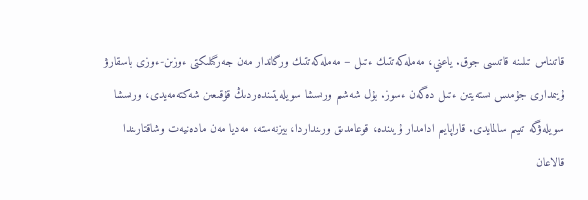قاتىناس تىلىنە قاتىسى جوق. ياعني، مەملەكەتتىك ءتىل – مەملەكەتتىك ورگاندار مەن جەرگىلىكتى ءوزىن-ءوزى باسقارۋ ۇيىمدارى جۇمىس ىستەيتىن ءتىل دەگەن ءسوز. بۇل شەشىم ورىسشا سويلەيتىندەردىڭ قۇقىعىن شەكتەمەيدى، ورىسشا سويلەۋگە تىيىم سالمايدى. قاراپايىم ادامدار ۇيىندە، قوعامدىق ورىنداردا، بيزنەستە، مەديا مەن مادەنيەت وشاقتارىندا قالاعان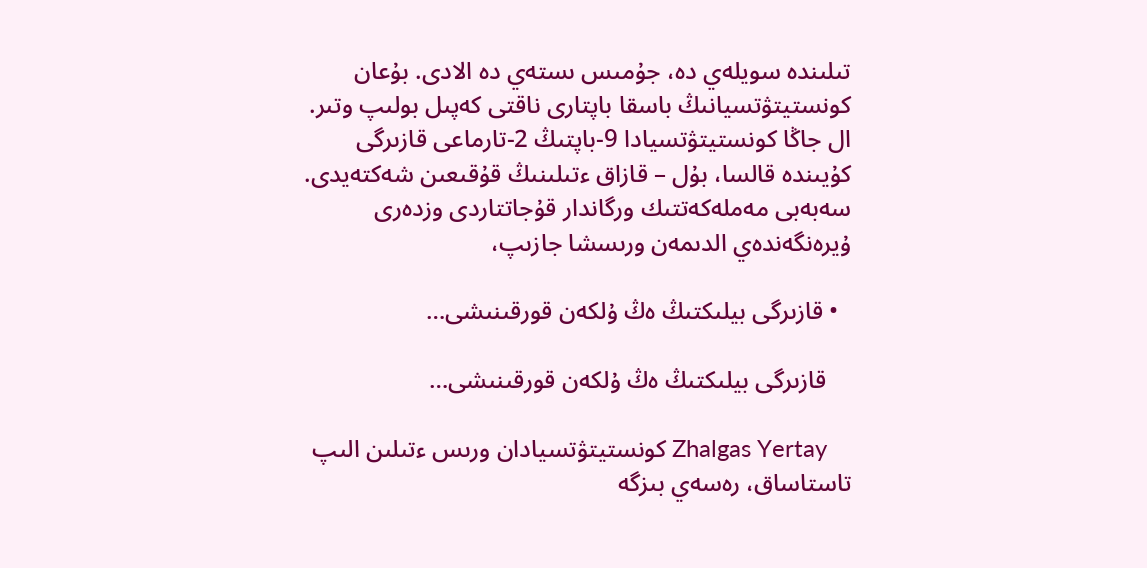تىلىندە سويلەي دە، جۇمىس ىستەي دە الادى. بۇعان كونستيتۋتسيانىڭ باسقا باپتارى ناقتى كەپىل بولىپ وتىر. ال جاڭا كونستيتۋتسيادا 9-باپتىڭ 2-تارماعى قازىرگى كۇيىندە قالسا، بۇل – قازاق ءتىلىنىڭ قۇقىعىن شەكتەيدى. سەبەبى مەملەكەتتىك ورگاندار قۇجاتتاردى وزدەرى ۇيرەنگەندەي الدىمەن ورىسشا جازىپ،

  • قازىرگى بيلىكتىڭ ەڭ ۇلكەن قورقىنىشى…

    قازىرگى بيلىكتىڭ ەڭ ۇلكەن قورقىنىشى…

    Zhalgas Yertay كونستيتۋتسيادان ورىس ءتىلىن الىپ تاستاساق، رەسەي بىزگە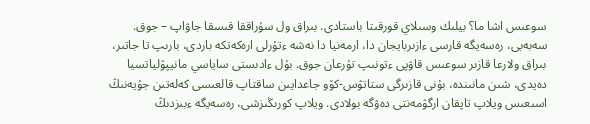سوعىس اشا ما؟ بيلىك وسىلاي قورقىتا باستادى. بىراق ول سۇراققا قىسقا جاۋاپ – جوق. سەبەبى، رەسەيگە قارسى ءازىربايجان دا، ارمەنيا دا نەشە ءتۇرلى ارەكەتكە باردى، بارىپ تا جاتىر، بىراق ولارعا قازىر سوعىس قاۋپى ءتونىپ تۇرعان جوق. بۇل ءادىستى ساياسي مانيپۋلياتسيا دەيدى، شىن مانىندە، بۇنى قازىرگى ستاتۋس-كۆو جاعدايىن ساقتاپ قالعىسى كەلەتىن جۇيەنىڭ اسىعىس ويلاپ تاپقان ارگۋمەنتى دەۋگە بولادى. ويلاپ كورىڭىزشى، رەسەيگە ءبىزدىڭ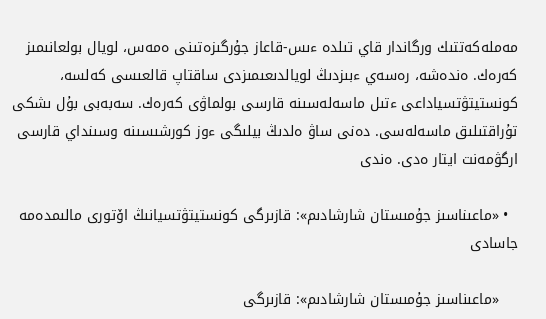مەملەكەتتىك ورگاندار قاي تىلدە ءىس-قاعاز جۇرگىزەتىنى ەمەس، لويال بولعانىمىز كەرەك. ەندەشە، رەسەي ءبىزدىڭ لويالدىعىمىزدى ساقتاپ قالعىسى كەلسە، كونستيتۋتسياداعى ءتىل ماسەلەسىنە قارسى بولماۋى كەرەك. سەبەبى بۇل ىشكى تۇراقتىلىق ماسەلەسى. دەنى ساۋ ەلدىڭ بيلىگى ءوز كورشىسىنە وسىنداي قارسى ارگۋمەنت ايتار ەدى. ەندى

  • «ماعىناسىز جۇمىستان شارشادىم»: قازىرگى كونستيتۋتسيانىڭ اۆتورى مالىمدەمە جاسادى

    «ماعىناسىز جۇمىستان شارشادىم»: قازىرگى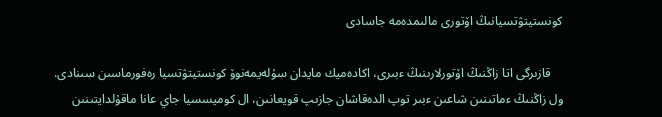كونستيتۋتسيانىڭ اۆتورى مالىمدەمە جاسادى

    قازىرگى اتا زاڭنىڭ اۆتورلارىنىڭ ءبىرى، اكادەميك مايدان سۇلەيمەنوۆ كونستيتۋتسيا رەفورماسىن سىنادى. ول زاڭنىڭ ءماتىنىن شاعىن ءبىر توپ الدەقاشان جازىپ قويعانىن، ال كوميسسيا جاي عانا ماقۇلدايتىنىن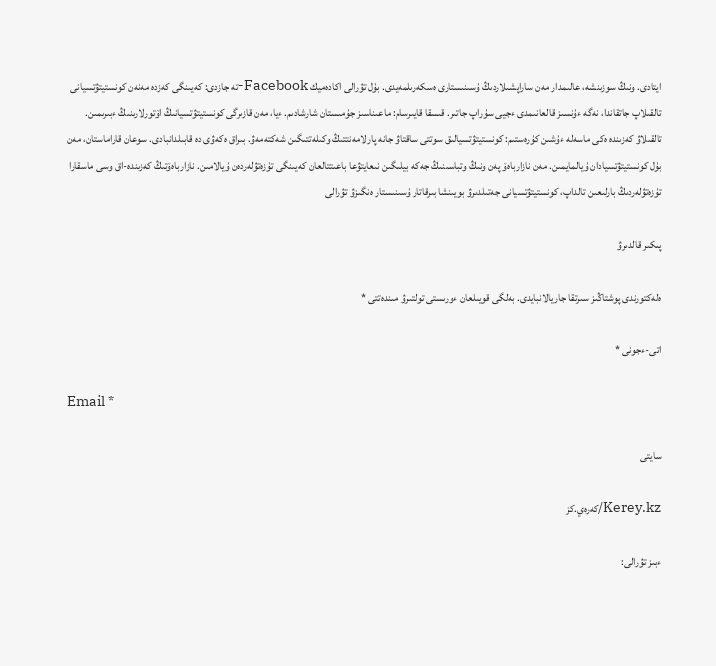ايتادى. ونىڭ سوزىنشە، عالىمدار مەن ساراپشىلاردىڭ ۇسىنىستارى ەسكەرىلمەيدى. بۇل تۋرالى اكادەميك Facebook-تە جازدى: كەيىنگى كەزدە مەنەن كونستيتۋتسيانى تالقىلاپ جاتقاندا، نەگە ءۇنسىز قالعانىمدى ءجيى سۇراپ جاتىر. قىسقا قايىرسام: ماعىناسىز جۇمىستان شارشادىم. ءيا، مەن قازىرگى كونستيتۋتسيانىڭ اۆتورلارىنىڭ ءبىرىمىن. تالقىلاۋ كەزىندە ەكى ماسەلە ءۇشىن كۇرەستىم: كونستيتۋتسيالىق سوتتى ساقتاۋ جانە پارلامەنتتىڭ وكىلەتتىگىن شەكتەمەۋ. بىراق ەكەۋى دە قابىلدانبادى. سوعان قاراماستان، مەن بۇل كونستيتۋتسيادان ۇيالمايمىن. مەن نازارباەۆ پەن ونىڭ وتباسىنىڭ جەكە بيلىگىن نىعايتۋعا باعىتتالعان كەيىنگى تۇزەتۋلەردەن ۇيالامىن. نازارباەۆتىڭ كەزىندە-اق وسى ماسقارا تۇزەتۋلەردىڭ بارلىعىن تالداپ، كونستيتۋتسيانى جەتىلدىرۋ بويىنشا بىرقاتار ۇسىنىستار ەنگىزۋ تۋرالى

پىكىر قالدىرۋ

ەلەكتورندى پوشتاڭىز سىرتقا جاريالانبايدى. بەلگى قويىلعان ءورىستى تولتىرۋ مىندەتتى *

اتى-ءجونى *

Email *

سايتى

Kerey.kz/كەرەي.كز

ءبىز تۋرالى: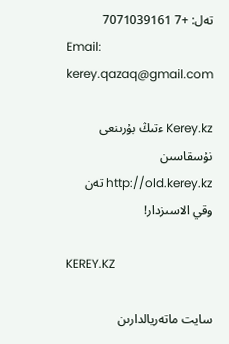تەل: +7 7071039161
Email: kerey.qazaq@gmail.com

Kerey.kz ءتىڭ بۇرىنعى نۇسقاسىن http://old.kerey.kz تەن وقي الاسىزدار!

KEREY.KZ

سايت ماتەريالدارىن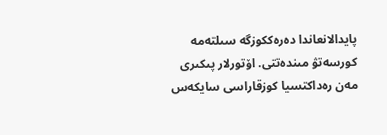پايدالانعاندا دەرەككوزگە سىلتەمە كورسەتۋ مىندەتتى. اۆتورلار پىكىرى مەن رەداكتسيا كوزقاراسى سايكەس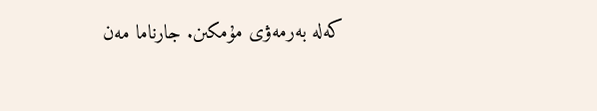كەلە بەرمەۋى مۇمكىن. جارناما مەن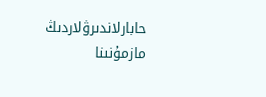حابارلاندىرۋلاردىڭ مازمۇنىنا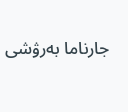جارناما بەرۋشى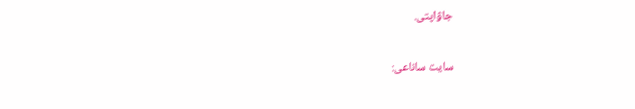جاۋاپتى.

سايت ساناعى: